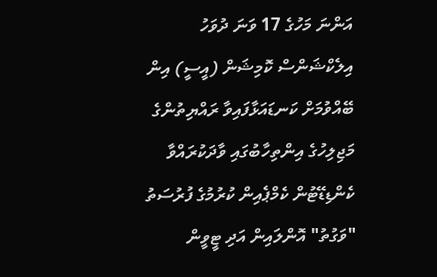އަންނަ މަހުގެ 17 ވަނަ ދުވަހު އިލެކްޝަންސް ކޮމިޝަން (އީސީ) އިން ބޭއްވުމަށް ކަނޑައަޅާފައިވާ ރައްޔިތުންގެ މަޖިލިހުގެ އިންތިހާބުގައި ވާދަކުރައްވާ ކެންޑިޑޭޓުން ކެމްޕެއިން ކުރުމުގެ ފުރުސަތު "ވަގުތު" އޮންލައިން އަދި ޓީވީން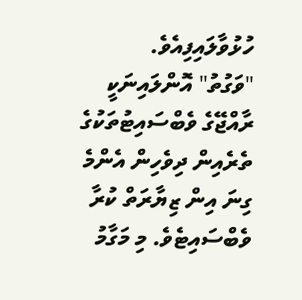ހުޅުވާލައިފިއެވެ.
"ވަގުތު" އޮންލައިނަކީ ރާއްޖޭގެ ވެބްސައިޓުތަކުގެ ތެރެއިން ދިވެހިން އެންމެ ގިނަ އިން ޒިޔާރަތް ކުރާ ވެބްސައިޓެވެ. މި މަގާމު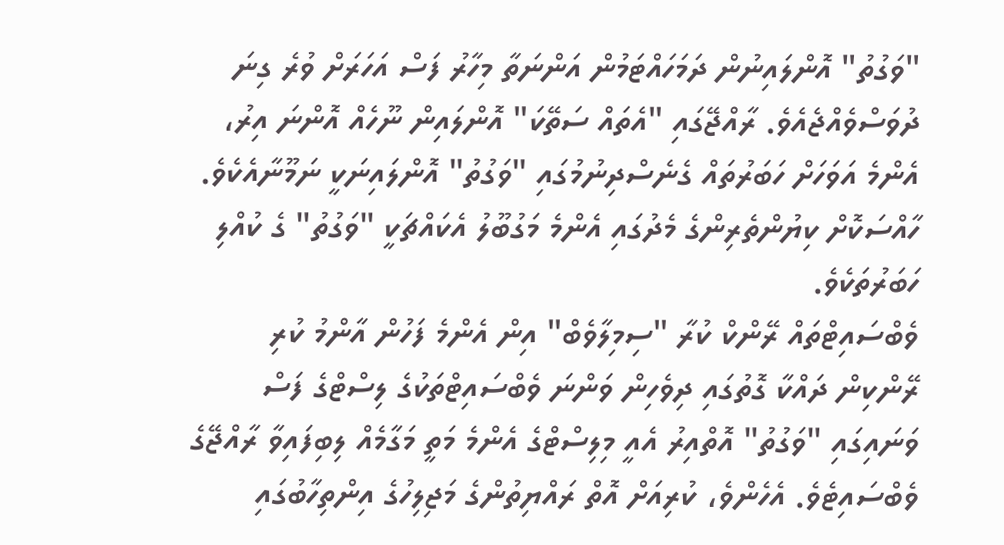"ވަގުތު" އޮންލައިނުން ދަމަހައްޓަމުން އަންނަތާ މިހާރު ފަސް އަހަރަށް ވުރެ ގިނަ ދުވަސްވެއްޖެއެވެ. ރާއްޖޭގައި "އެތައް ސަތޭކަ" އޮންލައިން ނޫހެއް އޮންނަ އިރު، އެންމެ އަވަހަށް ހަބަރުތައް ގެނެސްދިނުމުގައި "ވަގުތު" އޮންލައިނަކީ ނަމޫނާއެކެވެ. ހާއްސަކޮށް ކިޔުންތެރިންގެ މެދުގައި އެންމެ މަގުބޫލު އެކައްޗަކީ "ވަގުތު" ގެ ކުއްލި ހަބަރުތަކެވެ.
ވެބްސައިޓްތައް ރޭންކް ކުރާ "ސިމިލާވެބް" އިން އެންމެ ފަހުން އާންމު ކުރި ރޭންކިން ދައްކާ ގޮތުގައި ދިވެހިން ވަންނަ ވެބްސައިޓްތަކުގެ ލިސްޓްގެ ފަސް ވަނައިގައި "ވަގުތު" އޮތްއިރު އެއީ މިލިސްޓްގެ އެންމެ މަތީ މަގާމެއް ލިބިފައިވާ ރާއްޖޭގެ ވެބްސައިޓެވެ. އެހެންވެ، ކުރިއަށް އޮތް ރައްޔިތުންގެ މަޖިލިހުގެ އިންތިހާބުގައި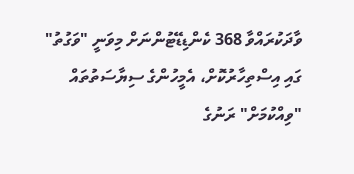ވާދަކުރައްވާ 368 ކެންޑިޑޭޓުންނަށް މިވަނީ "ވަގުތު" ގައި އިސްތިހާރުކޮށް، އެމީހުންގެ ސިޔާސަތުތައް "ވިއްކުމަށް" ރަނުގެ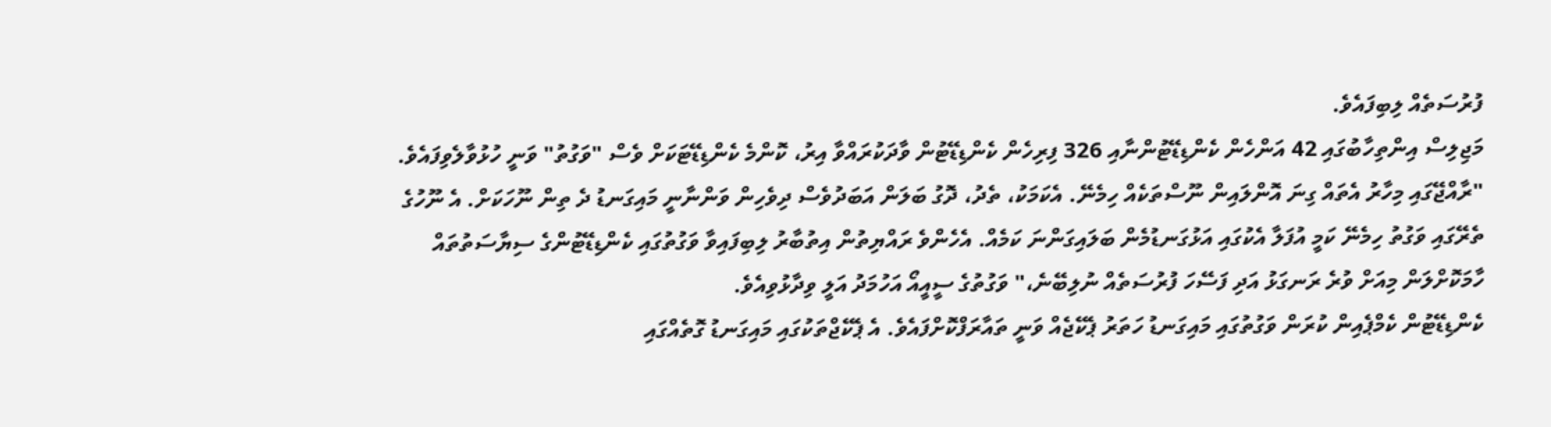ފުރުސަތެއް ލިބިފައެވެ.
މަޖިލިސް އިންތިހާބުގައި 42 އަންހެން ކެންޑިޑޭޓުންނާއި 326 ފިރިހެން ކެންޑިޑޭޓުން ވާދަކުރައްވާ އިރު، ކޮންމެ ކެންޑިޑޭޓަކަށް ވެސް "ވަގުތު" ވަނީ ހުޅުވާލެވިފައެވެ.
"ރާއްޖޭގައި މިހާރު އެތައް ގިނަ އޮންލައިން ނޫސްތަކެއް ހިމެނޭ. އެކަމަކު، ތެދު، ދޮގު ބަލަން އަބަދުވެސް ދިވެހިން ވަންނާނީ މައިގަނޑު ދެ ތިން ނޫހަކަށް. އެ ނޫހުގެ ތެރޭގައި ވަގުތު ހިމެނޭ ކަމީ އުފަލާ އެކުގައި އަޅުގަނޑުމެން ބަލައިގަންނަ ކަމެއް. އެހެންވެ ރައްޔިތުން އިތުބާރު ލިބިފައިވާ ވަގުތުގައި ކެންޑިޑޭޓުންގެ ސިޔާސަތުތައް ހާމަކޮށްލަން މިއަށް ވުރެ ރަނގަޅު އަދި ފަސޭހަ ފުރުސަތެއް ނުލިބޭނެ،" ވަގުތުގެ ސީއީއޯ އަހުމަދު އަލީ ވިދާޅުވިއެވެ.
ކެންޑިޑޭޓުން ކެމްޕެއިން ކުރަން ވަގުތުގައި މައިގަނޑު ހަތަރު ޕެކޭޖެއް ވަނީ ތައާރަފްކޮށްފައެވެ. އެ ޕެކޭޖްތަކުގައި މައިގަނޑު ގޮތެއްގައި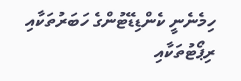ހިމެނެނީ ކެންޑިޑޭޓުންގެ ހަބަރުތަކާއި ރިޕޯޓުތަކާއި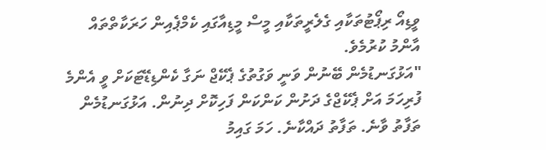ވީޑިއޯ ރިޕޯޓުތަކާއި ގެލެރީތަކާއި މީސް މީޑިއާގައި ކެމްޕެއިން ހަރަކާތްތައް އާންމު ކުރުމެވެ.
"އަޅުގަނޑުމެން ބޭނުން ވަނީ ވަގުތުގެ ޕެކޭޖް ނަގާ ކެންޑިޑޭޓަކަށް ވީ އެންމެ ފުރިހަމަ އަށް ޕެކޭޖްގެ ދަށުން ކަންކަން ފަހިކޮށް ދިނުން. އަޅުގަނޑުމެން ތަފާތު ވާނެ. ތަފާތު ދައްކާނެ. ހަމަ ގައިމު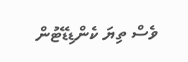ވެސް ތިޔަ ކެންޑިޑޭޓުން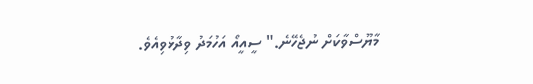މާޔޫސްވާކަށް ނުޖެހޭނެ." ސީއީއޯ އަހުމަދު ވިދާޅުވިއެވެ.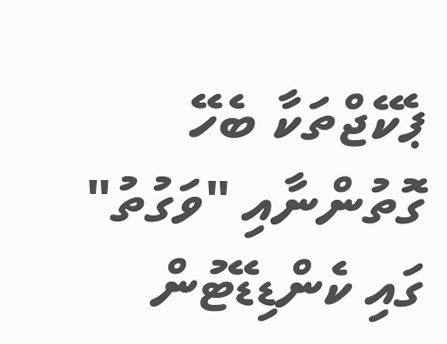ޕެކޭޖްތަކާ ބެހޭ ގޮތުންނާއި "ވަގުތު" ގައި ކެންޑިޑޭޓުން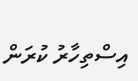އިސްތިހާރު ކުރަން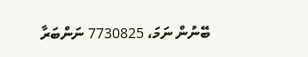ބޭނުން ނަމަ، 7730825 ނަންބަރާ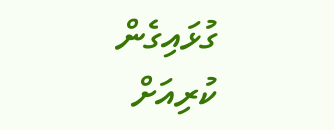ގުޅައިގެން ކުރިއަށް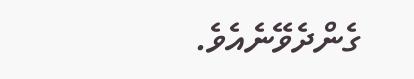ގެންދެވޭނެއެވެ.